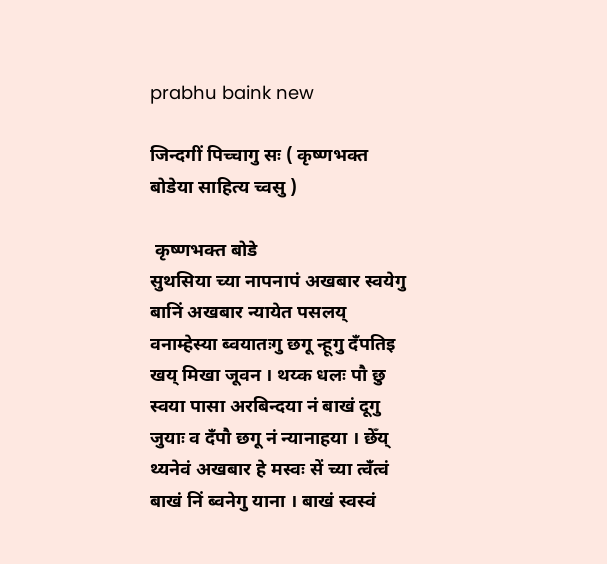prabhu baink new

जिन्दगीं पिच्चागु सः ( कृष्णभक्त बोडेया साहित्य च्वसु )

 कृष्णभक्त बोडे
सुथसिया च्या नापनापं अखबार स्वयेगु बानिं अखबार न्यायेत पसलय् वनाम्हेस्या ब्वयातःगु छगू न्हूगु दँपतिइ खय् मिखा जूवन । थय्क धलः पौ छु स्वया पासा अरबिन्दया नं बाखं दूगु जुयाः व दँपौ छगू नं न्यानाहया । छेँय् थ्यनेवं अखबार हे मस्वः सें च्या त्वँत्वं बाखं निं ब्वनेगु याना । बाखं स्वस्वं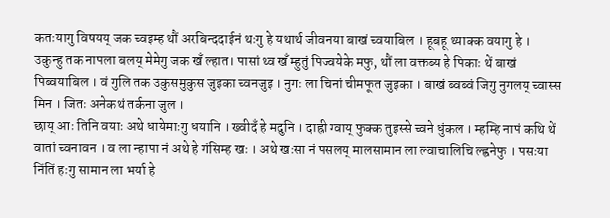कतःयागु विषयय् जक च्वइम्ह थौं अरबिन्ददाईनं थःगु हे यथार्थ जीवनया बाखं च्वयाबिल । हूबहू थ्याक्क वयागु हे ।
उकुन्हु तक नापला बलय् मेमेगु जक खँ ल्हात। पासां थ्व खँ म्हुतुं पिज्वयेके मफु, थौं ला वक्तब्य हे पिकाः थें बाखं पिब्वयाबिल । वं गुलि तक उकुसमुकुस जुइका च्वनजुइ । नुगः ला चिनां चीमफूत जुइका । बाखं ब्वब्वं जिगु नुगलय् च्वास्स मिन । जितः अनेकथं तर्कना जुल ।
छाय् आः तिनि वयाः अथे धायेमाःगु धयानि । ख्वीदँ हे मदुनि । दाह्री ग्वाय् फुक्क तुइस्से च्वने धुंकल । म्हम्हि नापं कथि थें वातां च्वनावन । व ला न्हापा नं अथे हे गंसिम्ह खः । अथे खःसा नं पसलय् मालसामान ला ल्वाचालिचि ल्ह्वनेफु । पसःया निंतिं हःगु सामान ला भर्या हे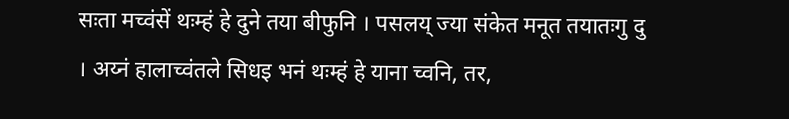सःता मच्वंसें थःम्हं हे दुने तया बीफुनि । पसलय् ज्या संकेत मनूत तयातःगु दु । अय्नं हालाच्वंतले सिधइ भनं थःम्हं हे याना च्वनि, तर,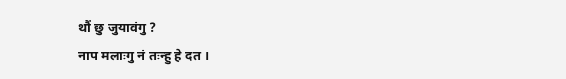थौं छु जुयावंगु ?
नाप मलाःगु नं तःन्हु हे दत ।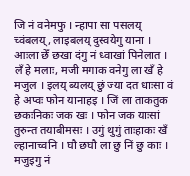जि नं वनेमफु । न्हापा सा पसलय् च्वंबलय्, लाइबलय् दुस्वयेगु याना । आःला छेँ छखा दंगु नं ध्वाखां पिनेलात । लँ हे मलाः, मजी मगाक वनेगु ला खँ हे मजुल । इलय् ब्यलय् छुं ज्या दत धाःसा वं हे अप्वः फोन यानाहइ । जिं ला ताकतुक छकःनिकः जक खः । फोन जक याःसां तुरुन्त तयाबीमसः । उगुं थुगुं ताःहाकः खँ ल्हानाच्वनि । घौ छघौ ला छु निं छु काः । मजुइगु नं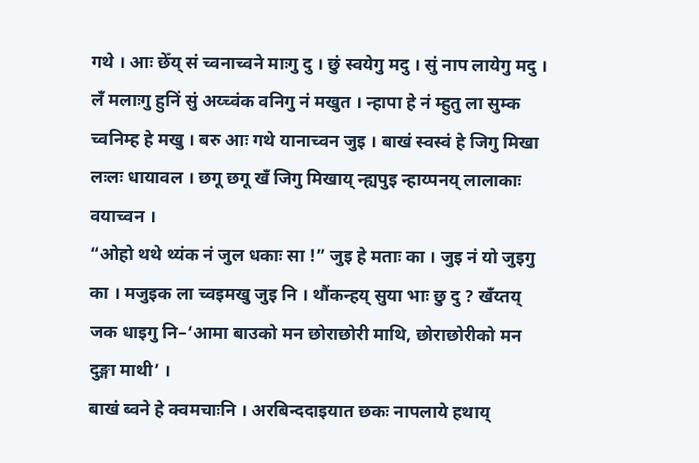गथे । आः छेँय् सं च्वनाच्वने माःगु दु । छुं स्वयेगु मदु । सुं नाप लायेगु मदु । लँ मलाःगु हुनिं सुं अय्च्वंक वनिगु नं मखुत । न्हापा हे नं म्हुतु ला सुम्क च्वनिम्ह हे मखु । बरु आः गथे यानाच्वन जुइ । बाखं स्वस्वं हे जिगु मिखा लःलः धायावल । छगू छगू खँ जिगु मिखाय् न्ह्यपुइ न्हाय्पनय् लालाकाः वयाच्वन ।
“ओहो थथे थ्यंक नं जुल धकाः सा !” जुइ हे मताः का । जुइ नं यो जुइगु का । मजुइक ला च्वइमखु जुइ नि । थौंकन्हय् सुया भाः छु दु ? खँय्तय् जक धाइगु नि–‘आमा बाउको मन छोराछोरी माथि, छोराछोरीको मन दुङ्गा माथी’ ।
बाखं ब्वने हे क्वमचाःनि । अरबिन्ददाइयात छकः नापलाये हथाय्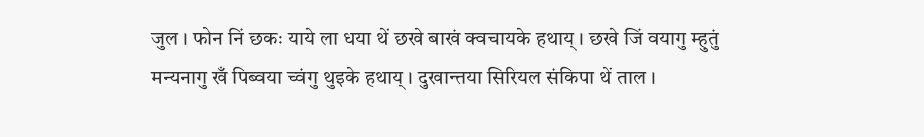जुल । फोन निं छकः याये ला धया थें छखे बाखं क्वचायके हथाय् । छखे जिं वयागु म्हुतुं मन्यनागु खँ पिब्वया च्वंगु थुइके हथाय् । दुखान्तया सिरियल संकिपा थें ताल ।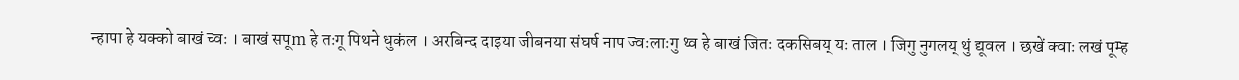न्हापा हे यक्को बाखं च्वः । बाखं सपूm हे तःगू पिथने धुकंल । अरबिन्द दाइया जीबनया संघर्ष नाप ज्वःलाःगु थ्व हे बाखं जितः दकसिबय् यः ताल । जिगु नुगलय् थुं द्यूवल । छखें क्वाः लखं पूम्ह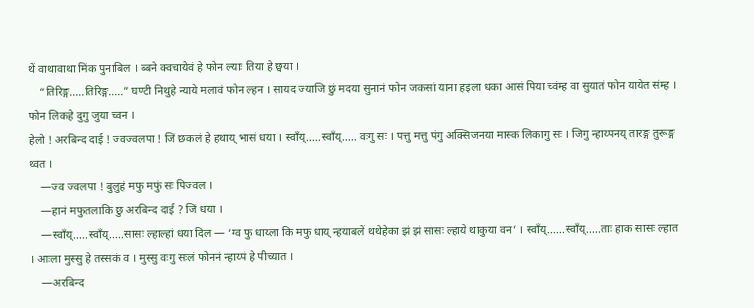थें वाथावाथा मिंक पुनाबिल । ब्बने क्वचायेवं हे फोन ल्याः तिया हे छ्वया ।
    “तिरिङ्ग.....तिरिङ्ग.....” घण्टी निथुहे न्याये मलावं फोन ल्हन । सायद ज्याजि छुं मदया सुनानं फोन जकसां याना हइला धका आसं पिया च्वंम्ह वा सुयातं फोन यायेत संम्ह । फोन लिकहे दुगु जुया च्वन ।
हेलो ! अरबिन्द दाई ! ज्वज्वलपा ! जिं छकलं हे हथाय् भासं धया । स्वाँय्.....स्वाँय्..... वःगु सः । पत्तु मत्तु पंगु अक्सिजनया मास्क लिकागु सः । जिगु न्हाय्पनय् तारङ्ग तुरूङ्ग थ्वत ।
    —ज्व ज्वलपा ! बुलुहं मफु मफुं सः पिज्वल ।
    —हानं मफुतलाकि छु अरबिन्द दाई ? जिं धया ।
    —स्वाँय्.....स्वाँय्.....सासः ल्हाल्हां धया दिल — ‘ग्व फु धाय्ला कि मफु धाय् न्हयाबलें थथेहेका झं झं सासः ल्हाये थाकुया वन’ । स्वाँय्......स्वाँय्.....ताः हाक सासः ल्हात । आःला मुस्सु हे तस्सकं व । मुस्सु वःगु सःलं फोननं न्हाय्पं हे पीच्यात ।
    —अरबिन्द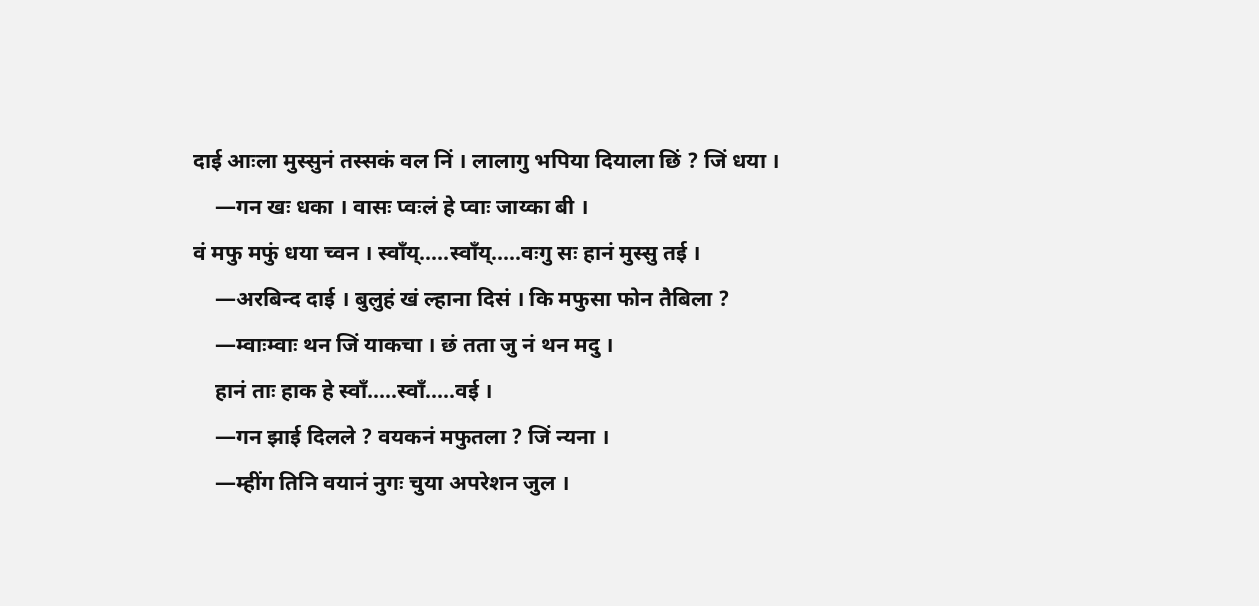दाई आःला मुस्सुनं तस्सकं वल निं । लालागु भपिया दियाला छिं ? जिं धया ।
    —गन खः धका । वासः प्वःलं हे प्वाः जाय्का बी ।
वं मफु मफुं धया च्वन । स्वाँय्.....स्वाँय्.....वःगु सः हानं मुस्सु तई ।
    —अरबिन्द दाई । बुलुहं खं ल्हाना दिसं । कि मफुसा फोन तैबिला ?
    —म्वाःम्वाः थन जिं याकचा । छं तता जु नं थन मदु ।
    हानं ताः हाक हे स्वाँ.....स्वाँ.....वई ।
    —गन झाई दिलले ? वयकनं मफुतला ? जिं न्यना ।
    —म्हींग तिनि वयानं नुगः चुया अपरेशन जुल ।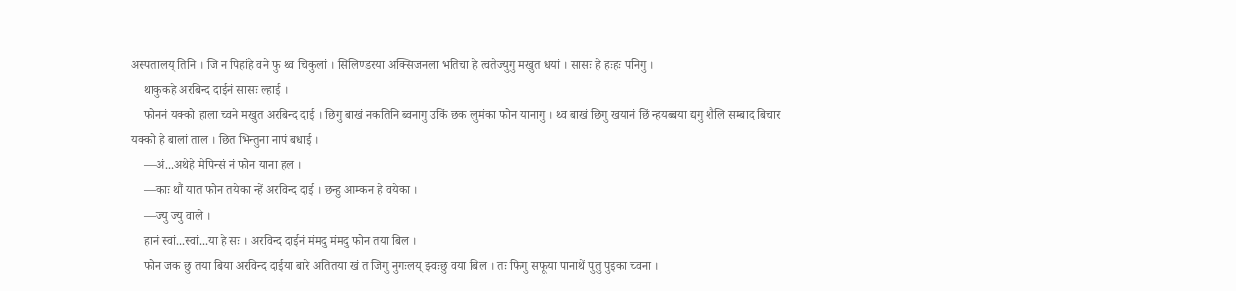अस्पतालय् तिनि । जि न पिहांहे वने फु थ्व चिकुलां । सिलिण्डरया अक्सिजनला भतिचा हे त्वतेज्युगु मखुत धयां । सासः हे हःहः पनिगु ।
    थाकुकहे अरबिन्द दाईनं सासः ल्हाई ।
    फोननं यक्को हाला च्वने मखुत अरबिन्द दाई । छिगु बाखं नकतिनि ब्वनागु उकिं छक लुमंका फोन यानागु । थ्व बाखं छिगु खयानं छिं न्हयब्बया द्यगु शैलि सम्बाद बिचार यक्को हे बालां ताल । छित भिन्तुना नापं बधाई ।
    —अं...अथेहे मेपिन्सं नं फोन याना हल ।
    —काः थौं यात फोन तयेका न्हें अरविन्द दाई । छन्हु आम्कन हे वयेका ।
    —ज्यु ज्यु वाले ।
    हानं स्वां...स्वां...या हे सः । अरविन्द दाईनं मंमदु मंमदु फोन तया बिल ।
    फोन जक छु तया बिया अरविन्द दाईया बारे अतितया खं त जिगु नुगःलय् झ्वःछु वया बिल । तः फिगु सफूया पानाथें पुतु पुइका च्वना ।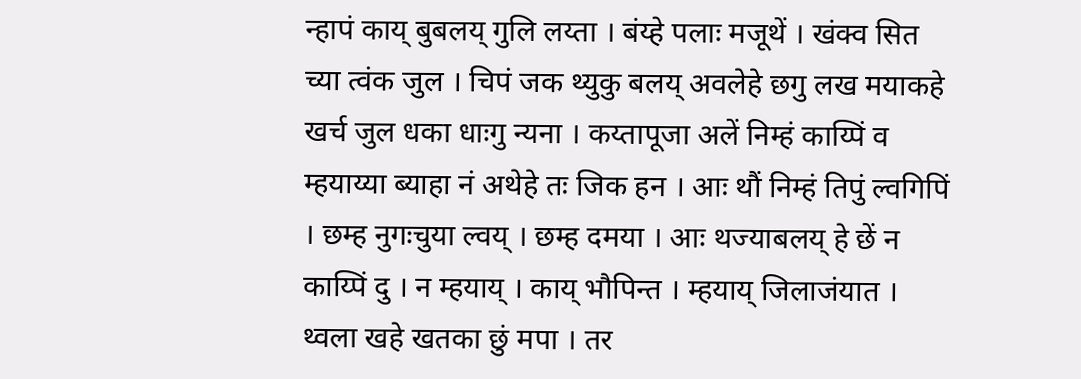न्हापं काय् बुबलय् गुलि लय्ता । बंय्हे पलाः मजूथें । खंक्व सित च्या त्वंक जुल । चिपं जक थ्युकु बलय् अवलेहे छगु लख मयाकहे खर्च जुल धका धाःगु न्यना । कय्तापूजा अलें निम्हं काय्पिं व म्हयाय्या ब्याहा नं अथेहे तः जिक हन । आः थौं निम्हं तिपुं ल्वगिपिं । छम्ह नुगःचुया ल्वय् । छम्ह दमया । आः थज्याबलय् हे छें न काय्पिं दु । न म्हयाय् । काय् भौपिन्त । म्हयाय् जिलाजंयात । थ्वला खहे खतका छुं मपा । तर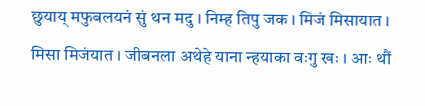छुयाय् मफुबलयनं सुं थन मदु । निम्ह तिपु जक । मिजं मिसायात । मिसा मिजंयात । जीबनला अथेहे याना न्हयाका वःगु खः । आः थौं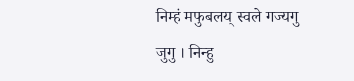निम्हं मफुबलय् स्वले गज्यगु जुगु । निन्हु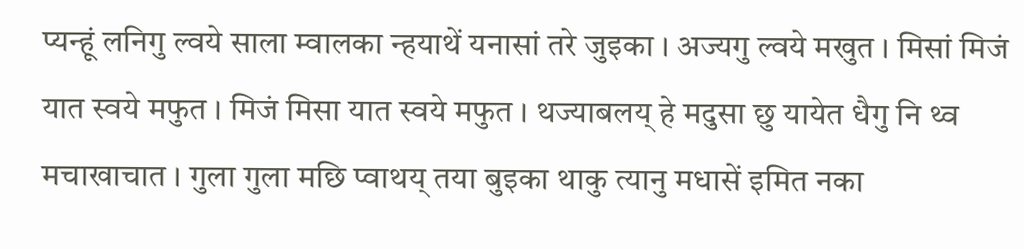प्यन्हूं लनिगु ल्वये साला म्वालका न्हयाथें यनासां तरे जुइका । अज्यगु ल्वये मखुत । मिसां मिजं यात स्वये मफुत । मिजं मिसा यात स्वये मफुत । थज्याबलय् हे मदुसा छु यायेत धैगु नि थ्व मचाखाचात । गुला गुला मछि प्वाथय् तया बुइका थाकु त्यानु मधासें इमित नका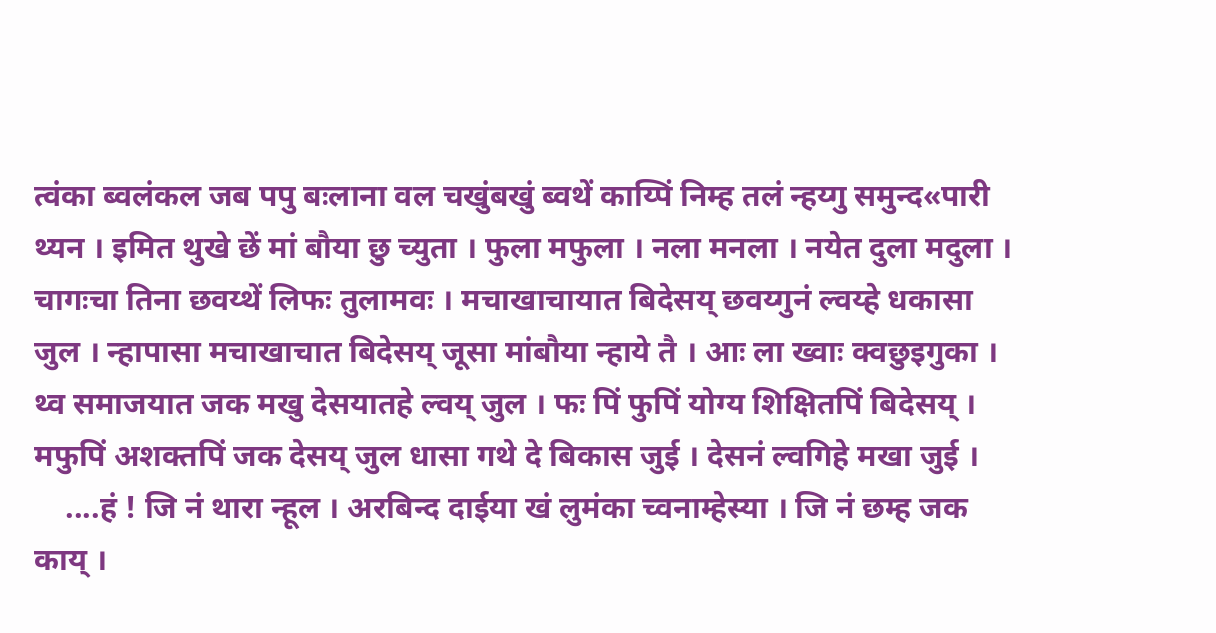त्वंका ब्वलंकल जब पपु बःलाना वल चखुंबखुं ब्वथें काय्पिं निम्ह तलं न्हय्गु समुन्द«पारी थ्यन । इमित थुखे छें मां बौया छु च्युता । फुला मफुला । नला मनला । नयेत दुला मदुला । चागःचा तिना छवय्थें लिफः तुलामवः । मचाखाचायात बिदेसय् छवय्गुनं ल्वय्हे धकासा जुल । न्हापासा मचाखाचात बिदेसय् जूसा मांबौया न्हाये तै । आः ला ख्वाः क्वछुइगुका । थ्व समाजयात जक मखु देसयातहे ल्वय् जुल । फः पिं फुपिं योग्य शिक्षितपिं बिदेसय् । मफुपिं अशक्तपिं जक देसय् जुल धासा गथे दे बिकास जुई । देसनं ल्वगिहे मखा जुई ।
    ....हं ! जि नं थारा न्हूल । अरबिन्द दाईया खं लुमंका च्वनाम्हेस्या । जि नं छम्ह जक काय् ।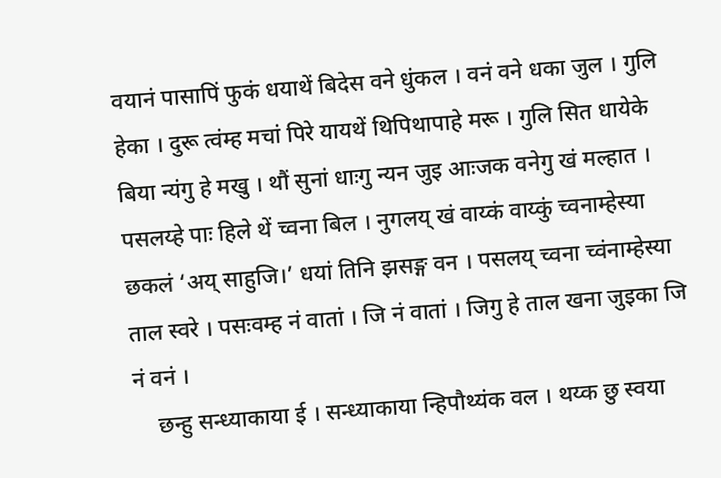वयानं पासापिं फुकं धयाथें बिदेस वने धुंकल । वनं वने धका जुल । गुलि हेका । दुरू त्वंम्ह मचां पिरे यायथें थिपिथापाहे मरू । गुलि सित धायेके बिया न्यंगु हे मखु । थौं सुनां धाःगु न्यन जुइ आःजक वनेगु खं मल्हात । पसलय्हे पाः हिले थें च्वना बिल । नुगलय् खं वाय्कं वाय्कुं च्वनाम्हेस्या छकलं ‘अय् साहुजि।’ धयां तिनि झसङ्ग वन । पसलय् च्वना च्वंनाम्हेस्या ताल स्वरे । पसःवम्ह नं वातां । जि नं वातां । जिगु हे ताल खना जुइका जि नं वनं ।
    छन्हु सन्ध्याकाया ई । सन्ध्याकाया न्हिपौथ्यंक वल । थय्क छु स्वया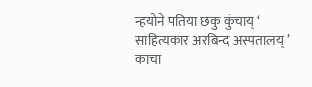न्हयोने पतिया छकु कुंचाय् ‘ साहित्यकार अरबिन्द अस्पतालय् ’ काचा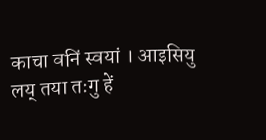काचा वनिं स्वयां । आइसियु लय् तया तःगु हें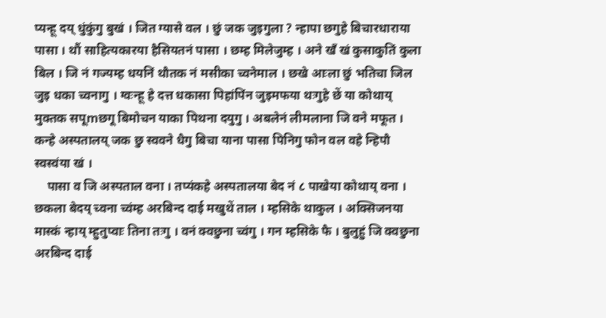प्यन्हू दय् धुंकुंगु बुखं । जित ग्यासे वल । छुं जक जुइगुला ? न्हापा छगुहे बिचारधाराया पासा । थौं साहित्यकारया हैसियतनं पासा । छम्ह मिलेजुम्ह । अने खँ खं कुसाकुतिं कुला बिल । जि नं गज्यम्ह धयनिं थौतक नं मसीका च्वनेमाल । छखे आःला छुं भतिचा जिल जुइ धका च्वनागु । ग्वःन्हू हे दत्त धकासा पिहांपिंन जुइमफया थःगुहे छें या कोथाय् मुक्तक सपूmछगू बिमोचन याका पिथना दयुगु । अबलेनं लीमलाना जि वने मफूत । कन्हे अस्पतालय् जक छु स्ववने धैगु बिचा याना पासा पिनिगु फोन वल वहे न्हिपौ स्वस्वंया खं ।
    पासा व जि अस्पताल वना । तप्यंकहे अस्पतालया बेद नं ८ पाखेया कोथाय् वना । छकला बेदय् च्वना च्वंम्ह अरबिन्द दाई मखुथें ताल । म्हसिके थाकुल । अक्सिजनया मास्कं न्हाय् म्हुतुप्वाः तिना तःगु । वनं क्वछुना च्वंगु । गन म्हसिके फै । बुलुहुं जि क्वछुना अरबिन्द दाई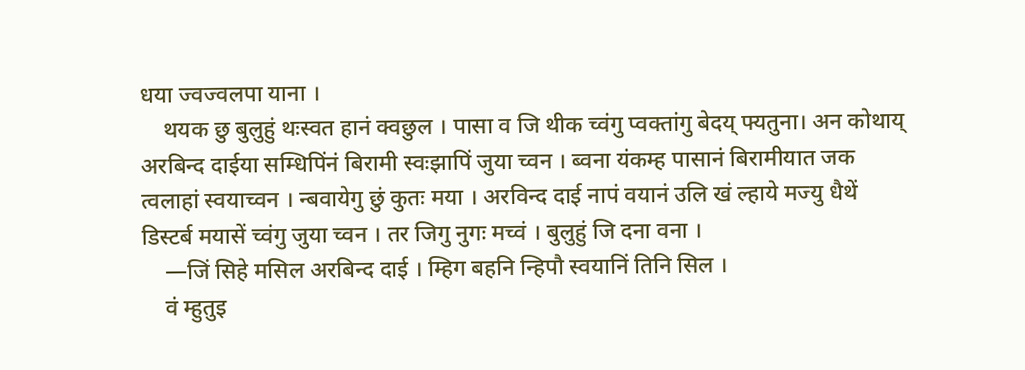धया ज्वज्वलपा याना ।
    थयक छु बुलुहुं थःस्वत हानं क्वछुल । पासा व जि थीक च्वंगु प्वक्तांगु बेदय् फ्यतुना। अन कोथाय् अरबिन्द दाईया सम्धिपिंनं बिरामी स्वःझापिं जुया च्वन । ब्वना यंकम्ह पासानं बिरामीयात जक त्वलाहां स्वयाच्वन । न्बवायेगु छुं कुतः मया । अरविन्द दाई नापं वयानं उलि खं ल्हाये मज्यु धैथें डिस्टर्ब मयासें च्वंगु जुया च्वन । तर जिगु नुगः मच्वं । बुलुहुं जि दना वना ।
    —जिं सिहे मसिल अरबिन्द दाई । म्हिग बहनि न्हिपौ स्वयानिं तिनि सिल ।
    वं म्हुतुइ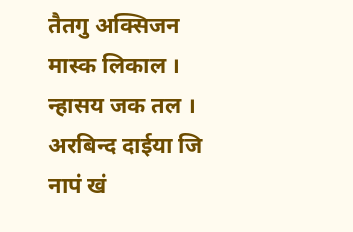तैतगु अक्सिजन मास्क लिकाल । न्हासय जक तल । अरबिन्द दाईया जि नापं खं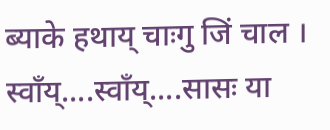ब्याके हथाय् चाःगु जिं चाल । स्वाँय्....स्वाँय्....सासः या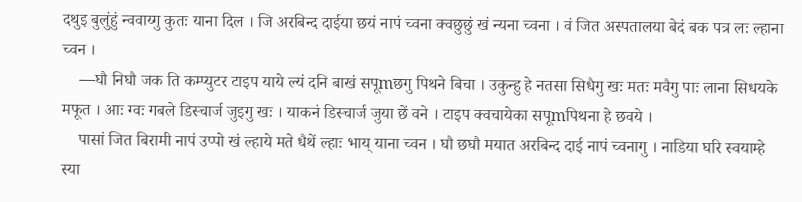दथुइ बुलुंहुं न्ववाय्गु कुतः याना दिल । जि अरबिन्द दाईया छयं नापं च्वना क्वछुछुं खं न्यना च्वना । वं जित अस्पतालया बेदं बक पत्र लः ल्हाना च्वन ।
    —घौ निघौ जक ति कम्प्युटर टाइप याये ल्यं दनि बाखं सपूmछगु पिथने बिचा । उकुन्हु हे नतसा सिधैगु खः मतः मवैगु पाः लाना सिधयके मफूत । आः ग्वः गबले डिस्चार्ज जुइगु खः । याकनं डिस्चार्ज जुया छें वने । टाइप क्वचायेका सपूmपिथना हे छवये ।
    पासां जित बिरामी नापं उप्पो खं ल्हाये मते धैथें ल्हाः भाय् याना च्वन । घौ छघौ मयात अरबिन्द दाई नापं च्वनागु । नाडिया घरि स्वयाम्हे स्या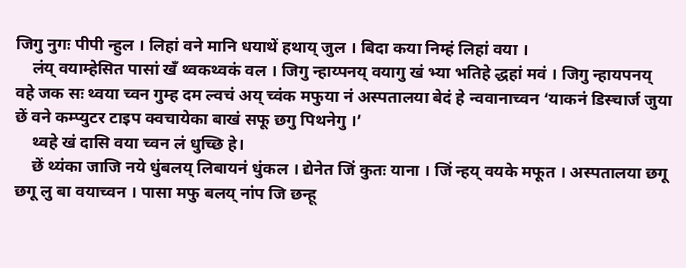जिगु नुगः पीपी न्हुल । लिहां वने मानि धयाथें हथाय् जुल । बिदा कया निम्हं लिहां वया ।
    लंय् वयाम्हेसित पासां खँ थ्वकथ्वकं वल । जिगु न्हाय्पनय् वयागु खं भ्या भतिहे द्धहां मवं । जिगु न्हायपनय् वहे जक सः थ्वया च्वन गुम्ह दम ल्वचं अय् च्वंक मफुया नं अस्पतालया बेदं हे न्ववानाच्वन ‘याकनं डिस्चार्ज जुया छें वने कम्प्युटर टाइप क्वचायेका बाखं सफू छगु पिथनेगु ।’
    थ्वहे खं दासि वया च्वन लं धुच्छि हे।
    छें थ्यंका जाजि नये धुंबलय् लिबायनं धुंकल । द्येनेत जिं कुतः याना । जिं न्हय् वयके मफूत । अस्पतालया छगू छगू लु बा वयाच्वन । पासा मफु बलय् नांप जि छन्हू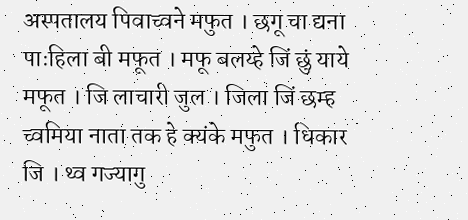अस्पतालय पिवाच्वने मफुत । छगू चा द्यना पाःहिला बी मफूत । मफू बलय्हे जिं छुं याये मफूत । जि लाचारी जुल । जिला जिं छम्ह च्वमिया नाता तक हे क्यंके मफुत । धिकार जि । थ्व गज्यागु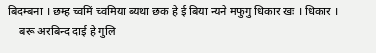बिदम्बना । छम्ह च्वमिं च्वमिया ब्यथा छक हे ई बिया न्यने मफुगु धिकार खः । धिकार ।
    बरू अरबिन्द दाई हे गुलि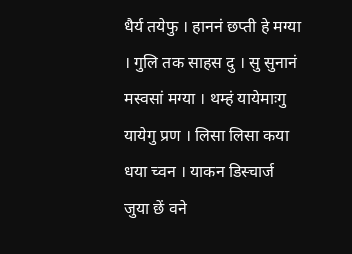धैर्य तयेफु । हाननं छप्ती हे मग्या । गुलि तक साहस दु । सु सुनानं मस्वसां मग्या । थम्हं यायेमाःगु यायेगु प्रण । लिसा लिसा कया धया च्वन । याकन डिस्चार्ज जुया छें वने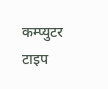कम्प्युटर टाइप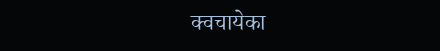क्वचायेका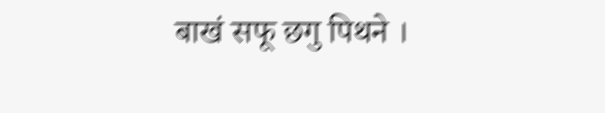बाखं सफू छगु पिथने ।